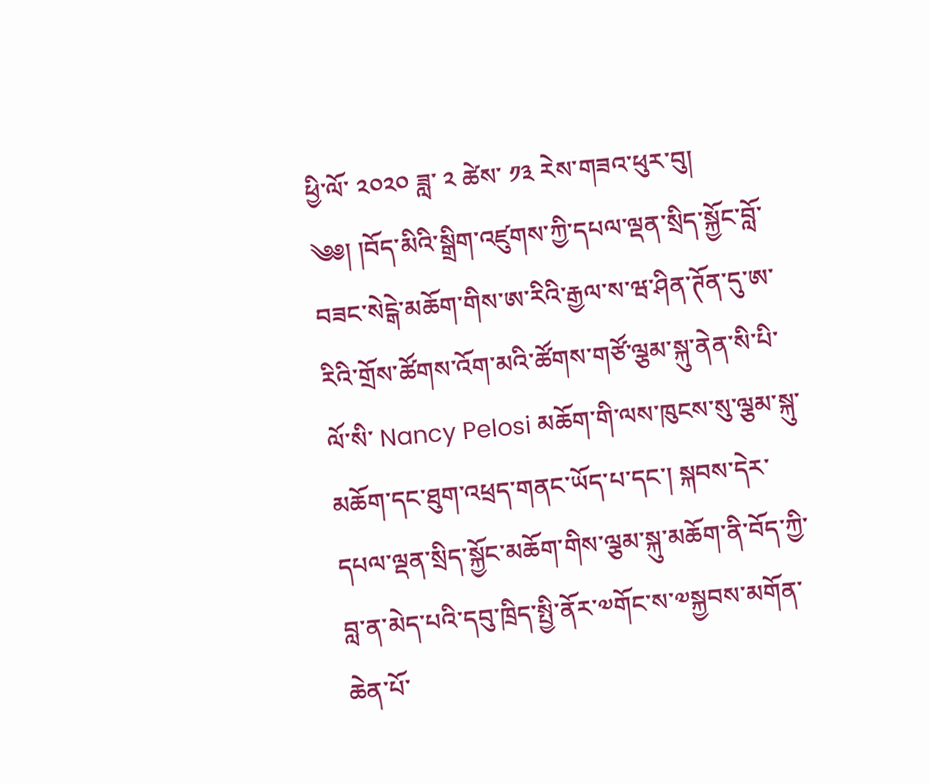ཕྱི་ལོ་ ༢༠༢༠ ཟླ་ ༢ ཚེས་ ༡༣ རེས་གཟའ་ཕུར་བུ།
༄༅། །བོད་མིའི་སྒྲིག་འཛུགས་ཀྱི་དཔལ་ལྡན་སྲིད་སྐྱོང་བློ་བཟང་སེངྒེ་མཆོག་གིས་ཨ་རིའི་རྒྱལ་ས་ཝ་ཤིན་ཊོན་དུ་ཨ་རིའི་གྲོས་ཚོགས་འོག་མའི་ཚོགས་གཙོ་ལྕམ་སྐུ་ནེན་སི་པི་ལོ་སི་ Nancy Pelosi མཆོག་གི་ལས་ཁུངས་སུ་ལྕམ་སྐུ་མཆོག་དང་ཐུག་འཕྲད་གནང་ཡོད་པ་དང་། སྐབས་དེར་དཔལ་ལྡན་སྲིད་སྐྱོང་མཆོག་གིས་ལྕམ་སྐུ་མཆོག་ནི་བོད་ཀྱི་བླ་ན་མེད་པའི་དབུ་ཁྲིད་སྤྱི་ནོར་༧གོང་ས་༧སྐྱབས་མགོན་ཆེན་པོ་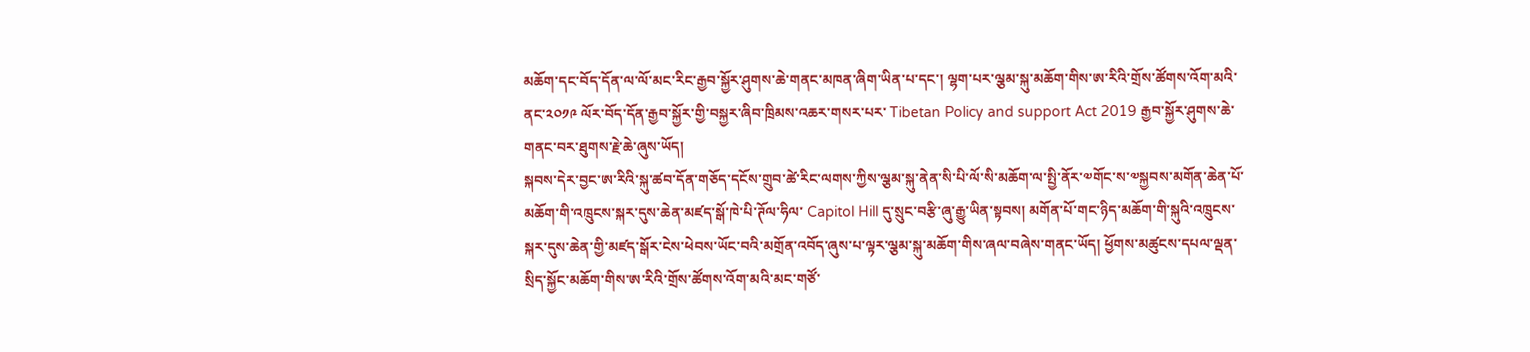མཆོག་དང་བོད་དོན་ལ་ལོ་མང་རིང་རྒྱབ་སྐྱོར་ཤུགས་ཆེ་གནང་མཁན་ཞིག་ཡིན་པ་དང་། ལྷག་པར་ལྕམ་སྐུ་མཆོག་གིས་ཨ་རིའི་གྲོས་ཚོགས་འོག་མའི་ནང་༢༠༡༩ ལོར་བོད་དོན་རྒྱབ་སྐྱོར་གྱི་བསྐྱར་ཞིབ་ཁྲིམས་འཆར་གསར་པར་ Tibetan Policy and support Act 2019 རྒྱབ་སྐྱོར་ཤུགས་ཆེ་གནང་བར་ཐུགས་རྗེ་ཆེ་ཞུས་ཡོད།
སྐབས་དེར་བྱང་ཨ་རིའི་སྐུ་ཚབ་དོན་གཅོད་དངོས་གྲུབ་ཚེ་རིང་ལགས་ཀྱིས་ལྕམ་སྐུ་ནེན་སི་པི་ལོ་སི་མཆོག་ལ་སྤྱི་ནོར་༧གོང་ས་༧སྐྱབས་མགོན་ཆེན་པོ་མཆོག་གི་འཁྲུངས་སྐར་དུས་ཆེན་མཛད་སྒོ་ཁེ་པི་ཊོལ་ཧིལ་ Capitol Hill དུ་སྲུང་བརྩི་ཞུ་རྒྱུ་ཡིན་སྟབས། མགོན་པོ་གང་ཉིད་མཆོག་གི་སྐུའི་འཁྲུངས་སྐར་དུས་ཆེན་གྱི་མཛད་སྒོར་ངེས་ཕེབས་ཡོང་བའི་མགྲོན་འབོད་ཞུས་པ་ལྟར་ལྕམ་སྐུ་མཆོག་གིས་ཞལ་བཞེས་གནང་ཡོད། ཕྱོགས་མཚུངས་དཔལ་ལྡན་སྲིད་སྐྱོང་མཆོག་གིས་ཨ་རིའི་གྲོས་ཚོགས་འོག་མའི་མང་གཙོ་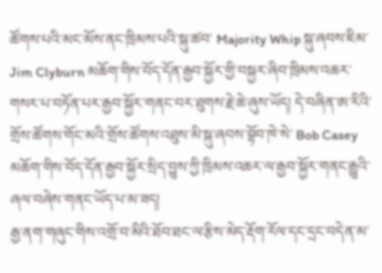ཚོགས་པའི་མང་མོས་ནང་ཁྲིམས་པའི་སྐུ་ཚབ་ Majority Whip སྐུ་ཞབས་ཇིམ་ Jim Clyburn མཆོག་གིས་བོད་དོན་རྒྱབ་སྐྱོར་གྱི་བསྐྱར་ཞིབ་ཁྲིམས་འཆར་གསར་པ་བཏོན་པར་རྒྱབ་སྐྱོར་གནང་བར་ཐུགས་རྗེ་ཆེ་ཞུས་ཡོད། དེ་བཞིན་ཨ་རིའི་གྲོས་ཚོགས་གོང་མའི་གྲོས་ཚོགས་འཐུས་མི་སྐུ་ཞབས་བྷོབ་ཁེ་སེ་ Bob Casey མཆོག་གིས་བོད་དོན་རྒྱབ་སྐྱོར་སྲིད་བྱུས་ཀྱི་ཁྲིམས་འཆར་ལ་རྒྱབ་སྐྱོར་གནང་རྒྱུའི་ཞལ་བཞེས་གནང་ཡོད་པ་མ་ཟད།
རྒྱ་ནག་གཞུང་གིས་འགྲོ་བ་མིའི་ཐོབ་ཐང་ལ་རྩིས་མེད་རྡོག་རོལ་དང་དྲང་བདེན་མ་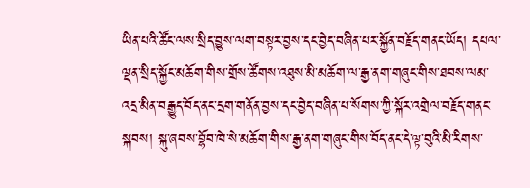ཡིན་པའི་ཚོང་ལས་སྲིད་བྱུས་ལག་བསྟར་བྱས་དང་བྱེད་བཞིན་པར་སྐྱོན་བརྗོད་གནང་ཡོད། དཔལ་ལྡན་སྲིད་སྐྱོང་མཆོག་གིས་གྲོས་ཚོགས་འཐུས་མི་མཆོག་ལ་རྒྱ་ནག་གཞུང་གིས་ཐབས་ལམ་འདྲ་མིན་བརྒྱུད་བོད་ནང་དྲག་གནོན་བྱས་དང་བྱེད་བཞིན་པ་སོགས་ཀྱི་སྐོར་འགྲེལ་བརྗོད་གནང་སྐབས། སྐུ་ཞབས་བྷོབ་ཁེ་སེ་མཆོག་གིས་རྒྱ་ནག་གཞུང་གིས་བོད་ནང་དེ་ལྟ་བུའི་མི་རིགས་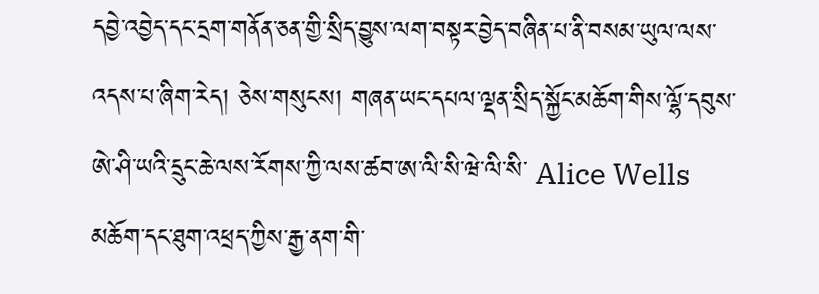དབྱེ་འབྱེད་དང་དྲག་གནོན་ཅན་གྱི་སྲིད་བྱུས་ལག་བསྟར་བྱེད་བཞིན་པ་ནི་བསམ་ཡུལ་ལས་འདས་པ་ཞིག་རེད། ཅེས་གསུངས། གཞན་ཡང་དཔལ་ལྡན་སྲིད་སྐྱོང་མཆོག་གིས་ལྷོ་དབུས་ཨེ་ཤི་ཡའི་དྲུང་ཆེ་ལས་རོགས་ཀྱི་ལས་ཚབ་ཨ་ལི་སི་ཝེ་ལི་སི་ Alice Wells མཆོག་དང་ཐུག་འཕྲད་ཀྱིས་རྒྱ་ནག་གི་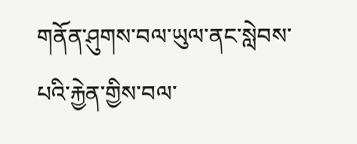གནོན་ཤུགས་བལ་ཡུལ་ནང་སླེབས་པའི་རྐྱེན་གྱིས་བལ་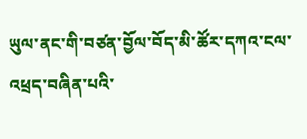ཡུལ་ནང་གི་བཙན་བྱོལ་བོད་མི་ཚོར་དཀའ་ངལ་འཕྲད་བཞིན་པའི་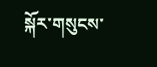སྐོར་གསུངས་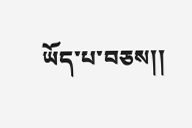ཡོད་པ་བཅས།།